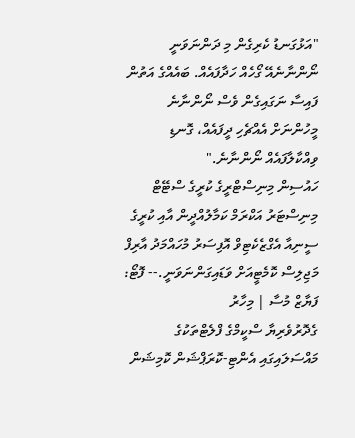"އަޅުގަނޑު ކެރިގެން މި ދަންނަވަނީ ނޯންނާނެއޭ ގޯހެއް ހަދާފައެއް. ބައެއްގެ އަތުން ފައިސާ ނަގައިގެން ވެސް ނޯންނާނެ މީހުންނަށް އެއްޗެހި ދީފައެއް، ގޮނޑި ވިއްކާލާފައެއް ނޯންނާނެ."
ހައުސިން މިނިސްޓްރީގެ ކުރީގެ ސްޓޭޓް މިނިސްޓަރު އަކްރަމް ކަމާލުއްދީން އާއި ކުރީގެ ސީނިއާ އެގްޒެކެޓިވް އޮފިސަރު މުހައްމަދު އާރިފް މަޖިލިސް ކޮމެޓީއަށް ވަޑައިގަންނަވަނީ.-- ފޮޓޯ: ފަޔާޒް މުސާ | މިހާރު
ގެދޮރުވެރިޔާ ސްކީމްގެ ފްލެޓްތަކުގެ މައްސަލައިގައި އެންޓި-ކޮރަޕްޝަން ކޮމިޝަން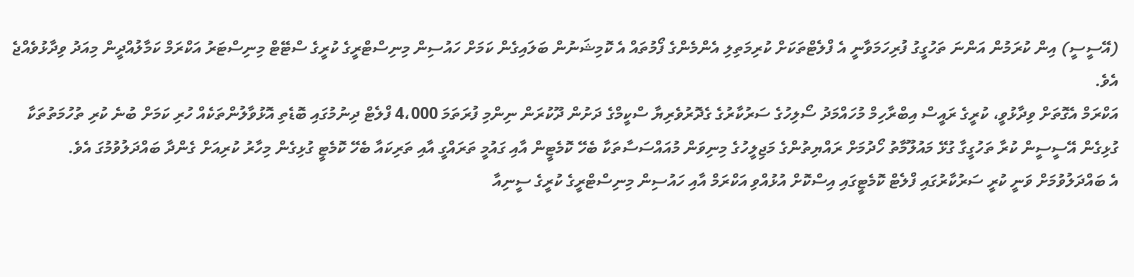(އޭސީސީ) އިން ކުރަމުން އަންނަ ތަހުގީގު ފުރިހަމަވާނީ އެ ފްލެޓްތަކަށް ކުރިމަތިލި އެންމެންގެ ފޯމުތައް އެ ކޮމިޝަނުން ބަލައިގެން ކަމަށް ހައުސިން މިނިސްޓްރީގެ ކުރީގެ ސްޓޭޓް މިނިސްޓަރު އަކްރަމް ކަމާލުއްދީން މިއަދު ވިދާޅުވެއްޖެ އެވެ.
އަކްރަމް އެގޮތަށް ވިދާޅުވީ، ކުރީގެ ރައީސް އިބްރާހިމް މުހައްމަދު ސޯލިހުގެ ސަރުކާރުގެ ގެދޮރުވެރިޔާ ސްކީމްގެ ދަށުން ދޫކުރަން ނިންމި ފުރަތަމަ 4،000 ފްލެޓް ދިނުމުގައި ބޮޑެތި އޮޅުވާލުންތަކެއް ހުރި ކަމަށް ބުނެ ކުރި ތުހުމަތުތަކާ ގުޅިގެން އޭސީސީން ކުރާ ތަހުގީގާ ގުޅޭ މައުލޫމާތު ހޯދުމަށް ރައްޔިތުންގެ މަޖިލީހުގެ މިނިވަން މުއައްސަސާތަކާ ބެހޭ ކޮމެޓީން އާއި ގައުމީ ތަރައްގީ އާއި ތަރިކައާ ބެހޭ ކޮމެޓީ ގުޅިގެން މިހާރު ކުރިއަށް ގެންދާ ބައްދަލުވުމުގަ އެވެ.
އެ ބައްދަލުވުމަށް ވަނީ ކުރީ ސަރުކާރުގައި ފްލެޓް ކޮމެޓީގައި އިސްކޮށް އުޅުއްވި އަކްރަމް އާއި ހައުސިން މިނިސްޓްރީގެ ކުރީގެ ސީނިއާ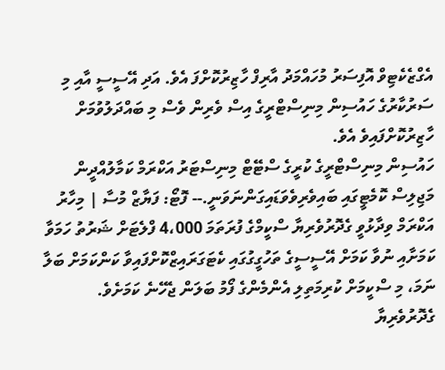އެގްޒެކެޓިވް އޮފިސަރު މުހައްމަދު އާރިފް ހާޒިރުކޮށްފަ އެވެ. އަދި އޭސީސީ އާއި މި ސަރުކާރުގެ ހައުސިން މިނިސްޓްރީގެ އިސް ވެރިން ވެސް މި ބައްދަލުވުމަށް ހާޒިރުކޮށްފައިވެ އެވެ.
ހައުސިން މިނިސްޓްރީގެ ކުރީގެ ސްޓޭޓް މިނިސްޓަރު އަކްރަމް ކަމާލުއްދީން މަޖިލިސް ކޮމެޓީގައި ބައިވެރިވެވަޑައިގަންނަވަނީ.-- ފޮޓޯ: ފަޔާޒް މުސާ | މިހާރު
އަކްރަމް ވިދާޅުވީ ގެދޮރުވެރިޔާ ސްކީމްގެ ފުރަތަމަ 4،000 ފްލެޓަށް ޝަރުތު ހަމަވާ ކަމަށާއި ނުވާ ކަމަށް އޭސީސީގެ ތަހުގީގުގައި ކެޓަގަރައިޒްކޮށްފައިވާ ކަންކަމަށް ބަލާ ނަމަ، މި ސްކީމަށް ކުރިމަތިލި އެންމެންގެ ފޯމު ބަލަން ޖެހޭނެ ކަމަށެވެ.
ގެދޮރުވެރިޔާ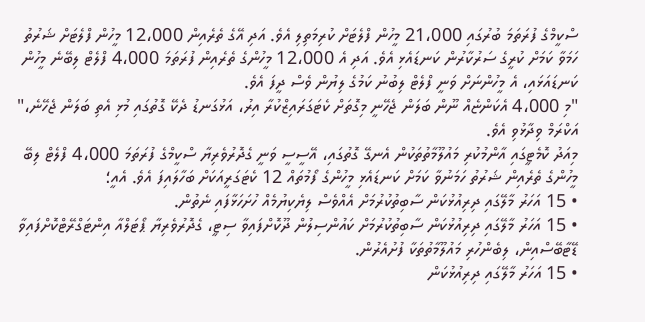ސްކީމްގެ ފުރަތަމަ ބުރުގައި 21،000 މީހުން ފްލެޓަށް ކުރިމަތިލި އެވެ. އަދި އޭގެ ތެރެއިން 12،000 މީހުން ފްލެޓަށް ޝަރުތު ހަމަވާ ކަމަށް ކުރީގެ ސަރުކާރުން ކަނޑައެޅި އެވެ. އަދި އެ 12،000 މީހުންގެ ތެރެއިން ފުރަތަމަ 4،000 ފްލެޓް ލިބޭނެ މީހުން ކަނޑައަޅައި، އެ މީހުންނަށް ވަނީ ފްލެޓް ލިބުނު ކަމުގެ ލިޔުން ވެސް ދީފަ އެވެ.
"މި 4،000 އެކަންޏެއް ނޫން ބަލަން ޖެހޭނީ މިގޮތަށް ކެޓަގަރައިޒްކުރާ އިރު، އަޅުގަނޑު ދެކޭ ގޮތުގައި މުޅި އެތި ބަލަން ޖެހޭނެ،" އަކްރަމް ވިދާޅުވި އެވެ.
މިއަދު ކޮމެޓީގައި އާންމުކުރި މައުލޫމާތުތަކުން އެނގޭ ގޮތުގައި، އޭސީސީ ވަނީ ގެދޮރުވެރިޔާ ސްކީމްގެ ފުރަތަމަ 4،000 ފްލެޓް ލިބޭ މީހުންގެ ތެރެއިން ޝަރުތު ހަމަނުވާ ކަމަށް ކަނޑައެޅި މީހުންގެ ފޯމުތައް 12 ކެޓަގަރީއަކަށް ބަހާލައިފަ އެވެ. އެއީ؛
• 15 އަހަރު މާލޭގައި ދިރިއުޅުކަން ސާބިތުކުރުމަށް އެއްވެސް ލިޔެކިޔުމެއް ހުށަހަޅާފައި ނެތުން.
• 15 އަހަރު މާލޭގައި ދިރިއުޅުކަން ސާބިތުކުރުމަށް ކައުންސިލުން ދޫކޮށްފައިވާ ސިޓީ، ގެދޮރުވެރިޔާ ޕޯޓަލްއާ އިންޓަގްރޭޓްކޮށްފައިވާ ޑޭޓާބޭސްއިން، ލިބެންހުރި މައުލޫމާތުތަކާ ފުށުއެރުން.
• 15 އަހަރު މާލޭގައި ދިރިއުޅުކަން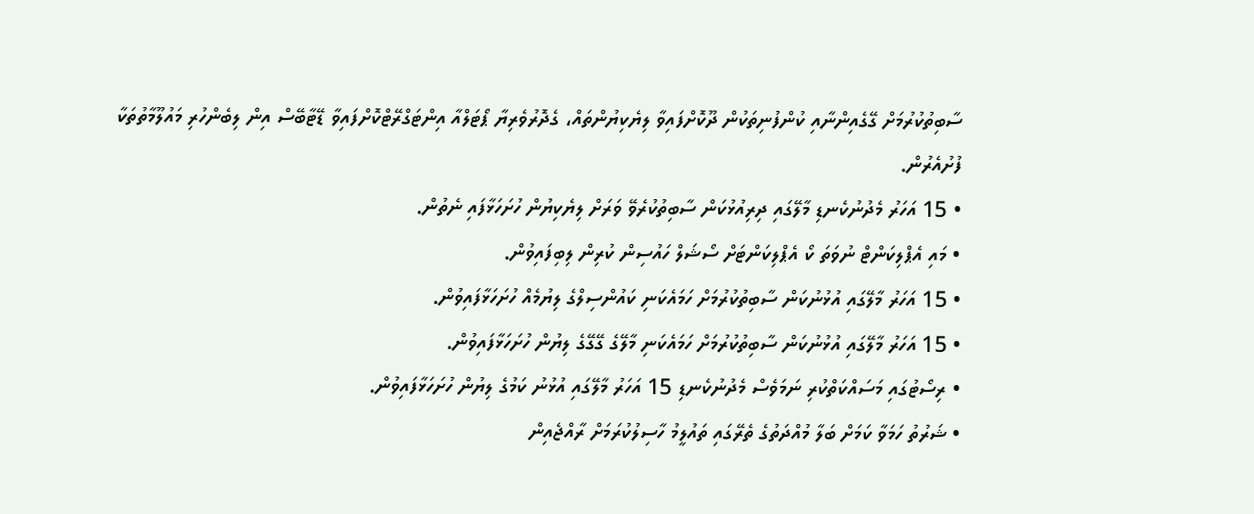ސާބިތުކުރުމަށް ގޭގެއިންނާއި ކުންފުނިތަކުން ދޫކޮށްފައިވާ ލިޔެކިޔުންތައް، ގެދޮރުވެރިޔާ ޕޯޓަލްއާ އިންޓަގްރޭޓްކޮށްފައިވާ ޑޭޓާބޭސް އިން ލިބެންހުރި މައުލޫމާތުތަކާ ފުށުއެރުން.
• 15 އަހަރު މެދުނުކެނޑި މާލޭގައި ދިރިއުޅުކަން ސާބިތުކުރެވޭ ވަރަށް ލިޔެކިޔުން ހުށަހަޅާފައި ނެތުން.
• މައި އެޕްލިކަންޓް ނުވަތަ ކޯ އެޕްލިކަންޓަށް ސޯޝަލް ހައުސިން ކުރިން ލިބިފައިވުން.
• 15 އަހަރު މާލޭގައި އުޅުނުކަން ސާބިތުކުރުމަށް ހަމައެކަނި ކައުންސިލްގެ ލިޔުމެއް ހުށަހަޅާފައިވުން.
• 15 އަހަރު މާލޭގައި އުޅުނުކަން ސާބިތުކުރުމަށް ހަމައެކަނި މާލޭގެ ގޭގޭގެ ލިޔުން ހުށަހަޅާފައިވުން.
• ރިސޯޓުގައި މަސައްކަތްކުރި ނަމަވެސް މެދުނުކެނޑި 15 އަހަރު މާލޭގައި އުޅުނު ކަމުގެ ލިޔުން ހުށަހަޅާފައިވުން.
• ޝަރުތު ހަމަވާ ކަމަށް ބަލާ މުއްދަތުގެ ތެރޭގައި ތައުލީމު ހާސިލުކުރަމަށް ރާއްޖެއިން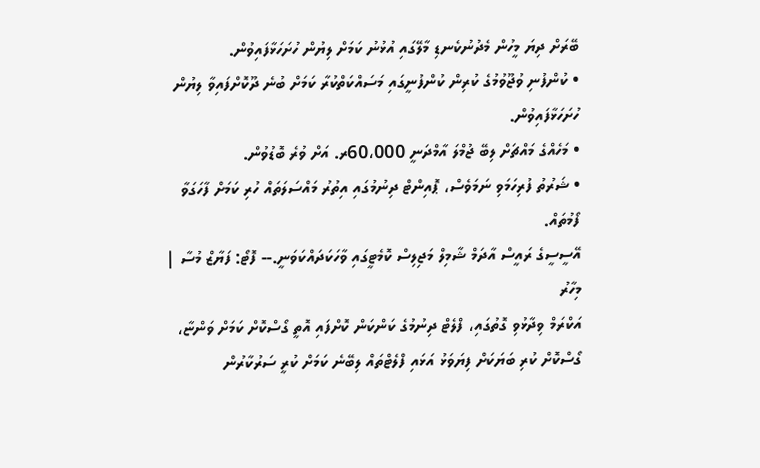ބޭރަށް ދިޔަ މީހުން މެދުނުކެނޑި މާލޭގައި އުޅުނު ކަމަށް ލިޔުން ހުށަހަޅާފައިވުން.
• ކުންފުނި ވުޖޫވުމުގެ ކުރިން ކުންފުނީގައި މަސައްކަތްކުރާ ކަމަށް ބުނެ ދޫކޮށްފައިވާ ލިޔުން ހުށަހަޅާފައިވުން.
• މަހެއްގެ މައްޗަށް ލިބޭ ޖުމްލަ އާމްދަނީ 60،000ރ. އަށް ވުރެ ބޮޑުވުން.
• ޝަރުތު ފުރިހަމަވި ނަމަވެސް، ޕޮއިންޓް ދިނުމުގައި އިތުރު މައްސަލަތައް ހުރި ކަމަށް ފާހަގަވާ ފޯމުތައް.
އޭސީސީގެ ރައީސް އާދަމް ޝާމިލް މަޖިލިސް ކޮމެޓީގައި ވާހަކަދައްކަވަނީ.-- ފޮޓޯ: ފަޔާޒް މުސާ | މިހާރު
އަކްރަމް ވިދާޅުވި ގޮތުގައި، ފްލެޓް ދިނުމުގެ ކަންކަން ކޮށްފައި އޮތީ ގޯސްކޮށް ކަމަށް ވަންޏާ، ގޯސްކޮށް ކުރި ބަޔަކަށް ފިޔަވަޅު އަޅައި ފްލެޓްތައް ލިބޭނެ ކަމަށް ކުރީ ސަރުކާރުން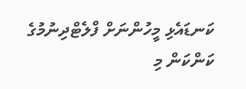ކަނޑައެޅި މީހުންނަށް ފްލެޓްދިނުމުގެ ކަންކަން މި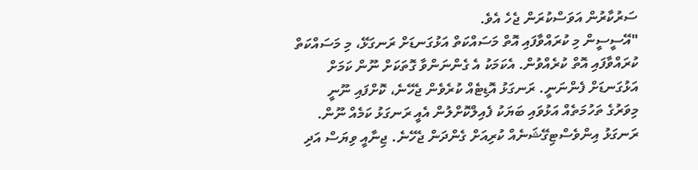ސަރުކާރުން އަވަސްކުރަން ޖެހެ އެވެ.
"އޭސީސީން މި ކުރައްވާފައި އޮތް މަސައްކަތް އަޅުގަނޑަށް ރަނގަޅޭ، މި މަސައްކަތް ކުރައްވާފައި އޮތް ކުރެއްވުން. އެކަމަކު އެ ގެންނަންވާ ގޮތަކަށް ނޫން ކަމަށް އަޅުގަނޑަށް ފެންނަނީ. ރަނގަޅު އޮޑިޓެއް ކުރެވެން ޖެހޭނެ، ކޮށްފައި ނޫނީ މިވަރުގެ ތަހުމަތެއް އަޅުވައި ބަޔަކު ފެއިލްކޮށްލުން އެއީ ރަނގަޅު ކަމެއް ނޫން. ރަނގަޅު އިންވެސްޓިގޭޝަނެއް ކުރިއަށް ގެންދަން ޖެހޭނެ. ޖިނާއީ ވިޔަސް އަދި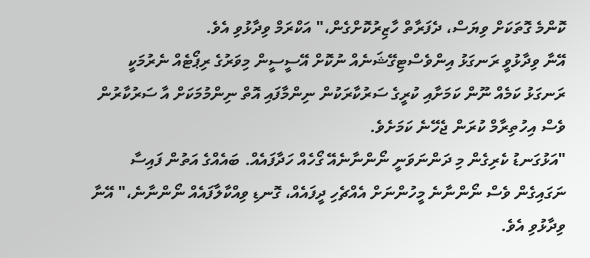ކޮންމެ ގޮތަކަށް ވިޔަސް، ދެފަރާތް ހާޒިރުކޮށްގެން،" އަކްރަމް ވިދާޅުވި އެވެ.
އޭނާ ވިދާޅުވީ ރަނގަޅު އިންވެސްޓިގޭޝަނެއް ނުކޮށް އޭސީސީން މިވަރުގެ ރިޕޯޓެއް ނެރުމަކީ ރަނގަޅު ކަމެއް ނޫން ކަމަށާއި ކުރީގެ ސަރުކާރަކުން ނިންމާފައި އޮތް ނިންމުމަކަށް އާ ސަރުކާރުން ވެސް އިހުތިރާމް ކުރަން ޖެހޭނެ ކަމަށެވެ.
"އަޅުގަނޑު ކެރިގެން މި ދަންނަވަނީ ނޯންނާނެއޭ ގޯހެއް ހަދާފައެއް. ބައެއްގެ އަތުން ފައިސާ ނަގައިގެން ވެސް ނޯންނާނެ މީހުންނަށް އެއްޗެހި ދީފައެއް، ގޮނޑި ވިއްކާލާފައެއް ނޯންނާނެ،" އޭނާ ވިދާޅުވި އެވެ.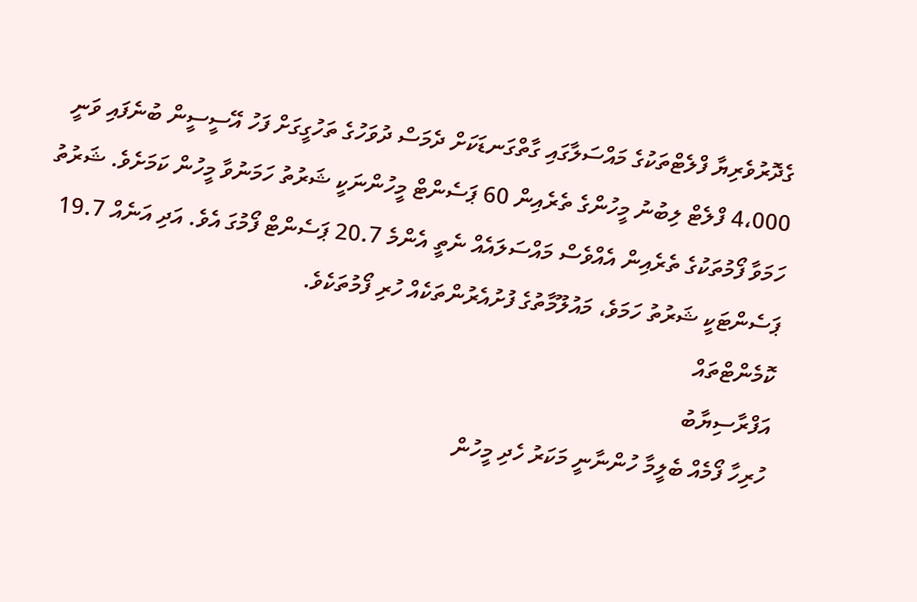ގެދޮރުވެރިޔާ ފްލެޓްތަކުގެ މައްސަލާގައި ގާތްގަނޑަކަށް ދެމަސް ދުވަހުގެ ތަހުގީގަށް ފަހު އޭސީސީން ބުނެފައި ވަނީ 4،000 ފްލެޓް ލިބުނު މީހުންގެ ތެރެއިން 60 ޕަސެންޓް މީހުންނަކީ ޝަރުތު ހަމަނުވާ މީހުން ކަމަށެވެ. ޝަރުތު ހަމަވާ ފޯމުތަކުގެ ތެރެއިން އެއްވެސް މައްސަލައެއް ނެތީ އެންމެ 20.7 ޕަސެންޓް ފޯމުގަ އެވެ. އަދި އަނެއް 19.7 ޕަސެންޓަކީ ޝަރުތު ހަމަވެ، މައުލޫމާތުގެ ފުށުއެރުންތަކެއް ހުރި ފޯމުތަކެވެ.
ކޮމެންޓްތައް
އަފްރާސިޔާބު
ހުރިހާ ފޯމެއް ބެލީމާ ހުންނާނީ މަކަރު ހެދި މީހުން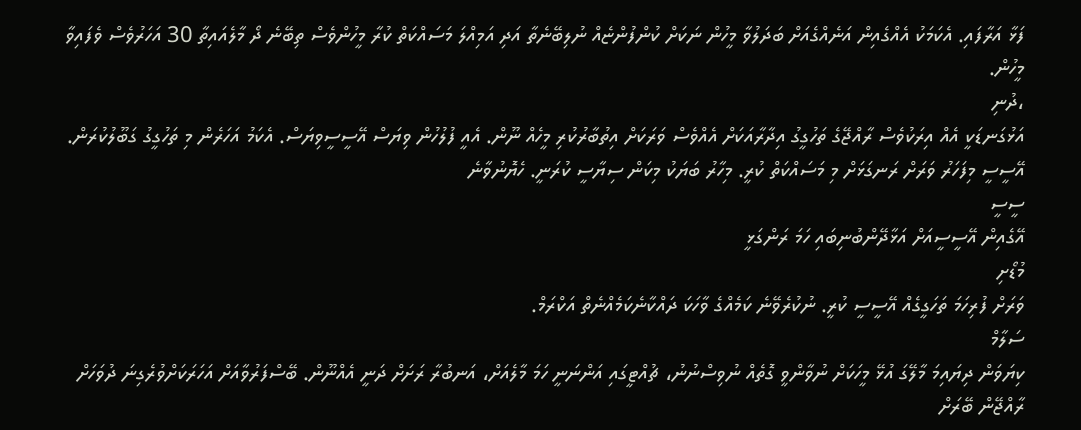ފަޅާ އަރާފައި. އެކަމަކު އެއްގެއިން އަނެއްގެއަށް ބަދަލުވާ މީހުން ނަކަށް ކުންފުންޏެއް ނުލިބޭނެތާ އަދި އަމިއްލަ މަސައްކަތް ކުރާ މީހުންވެސް ތިބޭނެ ދޯ މާލެއައިތާ 30 އަހަރުވެސް ވެފައިވާ މީހުން.
،ދުނި
އަޅުގަނޑަކީ އެއް އިރަކުވެސް ރާއްޖޭގެ ތަހުގީގު އިދާރާއަކަށް އެއްވެސް ވަރަކަށް އިތުބާރުކުރި މީހެއް ނޫން. އެއީ ފުލުހުން ވިޔަސް އޭސީސީވިޔަސް. އެކަމު އަހަރެން މި ތަހުގީގު ގަބޫލުކުރަން. އޭސީސީ މިފަހަރު ވަރަށް ރަނގަޅަށް މި މަސައްކަތް ކުރީ. މިހާރު ބަޔަކު މިކަން ސިޔާސީ ކުރަނީ. ހެޔޮނުވާނެ
ސީސީ
އޭގެއިން އޭސީސީއަށް އަޅާދޭންބުނިބައި ހަމަ ރަންގަޅީ
މުޑޯށި
ވަރަށް ފުރިހަމަ ތަހަގީގެއް އޭސީސީ ކުރީ. ނުކުރެވޭނެ ކަމެއްގެ ވާހަކަ ދައްކާނެކަމެއްނެތް އަކްރަމް.
ސަލާމް
ކިޔަވަން ދިޔައިމަ މާލޭގަ އުޅޭ މީހަކަށް ނުވާންވީ ގޮތެއް ނުވިސްނުނު، ޗުއްޓީގައި އަންނަނީ ހަމަ މާލެއަށް، އަނބުރާ ރަށަށް ދަނީ އެއްނޫން. ބޭސްފަރުވާއަށް އަހަރަކަށްވުރެގިނަ ދުވަހަށް ރާއްޖޭން ބޭރަށް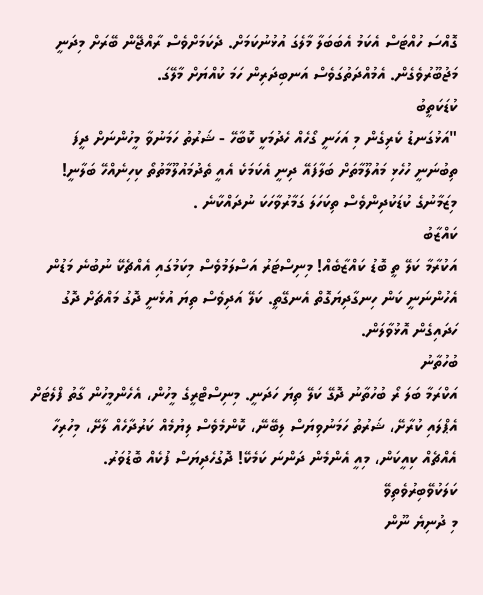ގޮއްސަ ހުއްޓަސް އެކަމު އެބަބަލާ މާލެގަ އުޅުނުކަމަށް. ދެކަމަށްވެސް ރާއްޖޭން ބޭރަށް މިދަނީ މަޖުބޫރުވެގެން. އެމުއްދަތުގަވެސް އަނބިދަރިން ހަމަ ކުއްޔަށް މާލޭގަ.
ކުޑަކަތީބު
"އަޅުގަނޑު ކެރިގެން މި އަހަނީ ގޯހެއް ހެދުމަކީ ކޮބާހޭ - ޝަރުތު ހަމަނުވާ މީހުންނަށް ދީފަ ތިބުނަނީ ހުހެޅި މައުލޫމާތަށް ބަލާފައޭ ދިނީ އެކަމަކެ އެއީ ތެދުމައުލޫމާތުތޯ ކިހިނެއްހޭ ބަލާނީ! މިޒަމާނުގެ ކުޑަކުދިންވެސް ތިކަހަލަ ގަމާރުވާހަކަ ނުދައްކާނެ .
ކައްޒާބު
އަކުރާމާ ކަލޭ ތީ ބޮޑު ކައްޒާބެއް! މިނިސްޓަރު އަސްލަމުވެސް މިކަމުގައި އެއްޗެކޭ ނުބުނެ މަޑުން އެހުންނަނީ ކަން ހިނގާދިޔަގޮތް އެނގޭތީ. ކަލޭ އަދިވެސް ތިޔަ އުޅެނީ ދޮގު މައްޗަށް ދޮގު ހަދައިގެން އޮޅުވާލަން.
ބުހުތާނު
އަކްރަމާ ބަލަ ރޯ ބުހުތާނު ދޮގޭ ކަލޭ ތިޔަ ހަދަނީ. މިނިސްޓްރީގެ މީހުން، އެހެންމީހުން ގާތު ފްލެޓަށް އެޕްލައި ކުރާށޭ، ޝަރުތު ހަމަނުވިޔަސް ލިބޭނޭ، ކޮންމެވެސް ލިޔުމެއް ކަރުދާހެއް ލާށޭ، މިހުރިހާ އެއްޗެއް ކިއީކަން، މިއީ އެންމެން ދަންނަ ކަމެކޭ! ދޮގުހެދިޔަސް ފުކެއް ބޮޑުވަރު.
ކަލަކުވޭބިރުވެތިވޭ
މި ދުނިޔެ ނޫން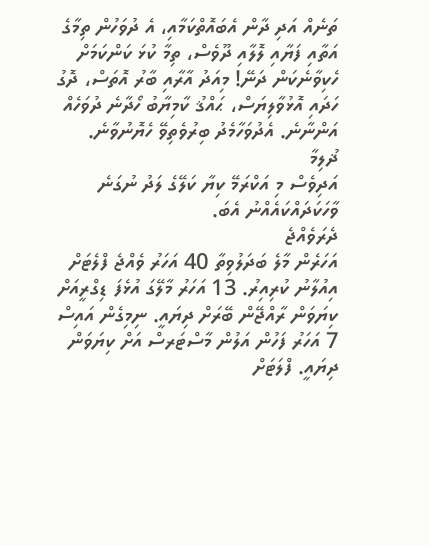ތަނެއް އަދި ދާން އެބައޮތްކަމާއި، އެ ދުވަހުން ތިމާގެ އަތާއި ފަޔާއި ލޮލާއި ދޫވެސް، ތިމާ ކުޅަ ކަންކަމަށް ހެކިވާނެކަން ދަނޭ! މިއަދު އާރާއި ބާރު އޮތަސް، ދޮގު ހަދައި އޮޅުވާލިޔަސް، ޙައްޤު ކާމިޔާބު ހޯދާނެ ދުވަހެއް އަންނާނެ. އެދުވަހާމެދު ބިރުވެތިވޭ ހެޔޮނުވާނެ.
ޛުލިމާ
އަދިވެސް މި އަކްރަމޭ ކިޔާ ކަލޭގެ ލަދު ނުގަނެ ވާހަކަދައްކައެއްނު އެބަ.
ދެރަވެއްޖެ
އަހަރެން މާލެ ބަދަލުވިތާ 40 އަހަރު ވެއްޖެ ފްލެޓަށް އިއުލާނު ކުރިއިރު. 13 އަހަރު މާލޭގަ އުޅެފަ ޑިގްރީއަށް ކިޔަވަން ރާއްޖޭން ބޭރަށް ދިޔައީ. ނިމިގެން އައިސް 7 އަހަރު ފަހުން އަލުން މާސްޓަރސް އަށް ކިޔަވަން ދިޔައީ. ފްލަޓަށް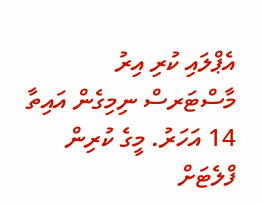އެޕްލައި ކުރި އިރު މާސްޓަރސް ނިމިގެން އައިތާ 14 އަހަރު. މީގެ ކުރިން ފްލެޓަށް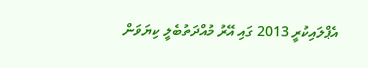އެޕްލައިކުރީ 2013 ގައި އޭރު މުއްދަތުބެލީ ކިޔަވަން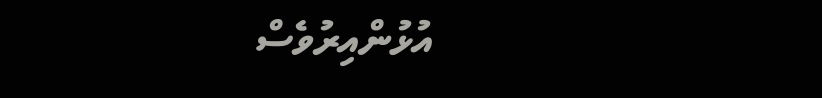އުޅުންއިރުވެސް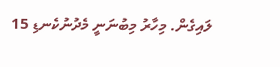ލައިގެން. މިހާރު މިބުނަނީ މެދުނުކެނޑި 15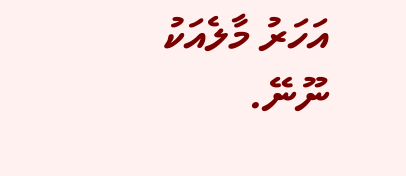އަހަރު މާލެއަކު ނޫނޭ.